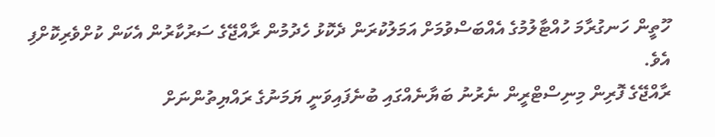ހޫތީން ހަނގުރާމަ ހުއްޓާލުމުގެ އެއްބަސްވުމަށް އަމަލުކުރަން ދެކޮޅު ހެދުމުން ރާއްޖޭގެ ސަރުކާރުން އެކަން ކުށްވެރިކޮށްފި އެވެ.
ރާއްޖޭގެ ފޮރިން މިނިސްޓްރީން ނެރުނު ބަޔާނެއްގައި ބުނެފައިވަނީ ޔަމަނުގެ ރައްޔިތުންނަށް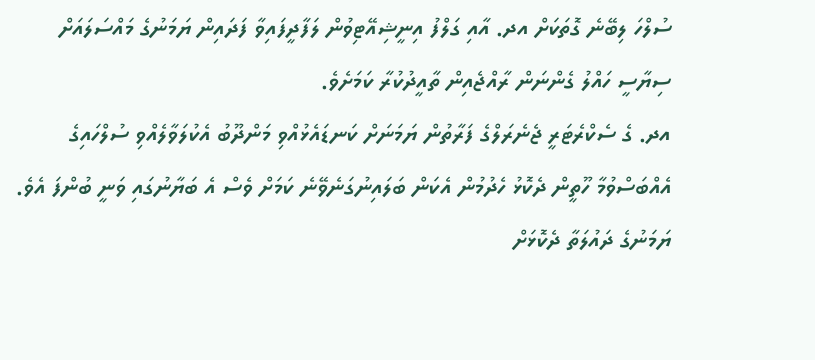ސުލްހަ ލިބޭނެ ގޮތަކަށް އދ. އާއި ގަލްފު އިނީޝިއޭޓިވުން ލަފާދީފައިވާ ފަދައިން ޔަމަނުގެ މައްސަލައަށް ސިޔާސީ ހައްލު ގެންނަން ރާއްޖެއިން ތާއީދުކުރާ ކަމަށެވެ.
އދ. ގެ ސެކްރެޓަރީ ޖެނެރަލްގެ ފަރާތުން ޔަމަނަށް ކަނޑައެޅުއްވި މަންދޫބު އެކުލަވާލެއްވި ސުލްހައިގެ އެއްބަސްވުމާ ހޫތީން ދެކޮޅު ހެދުމުން އެކަން ބަލައިނުގަނެވޭނެ ކަމަށް ވެސް އެ ބަޔާނުގައި ވަނީ ބުންފަ އެވެ.
ޔަމަނުގެ ދައުލަތާ ދެކޮޅަށް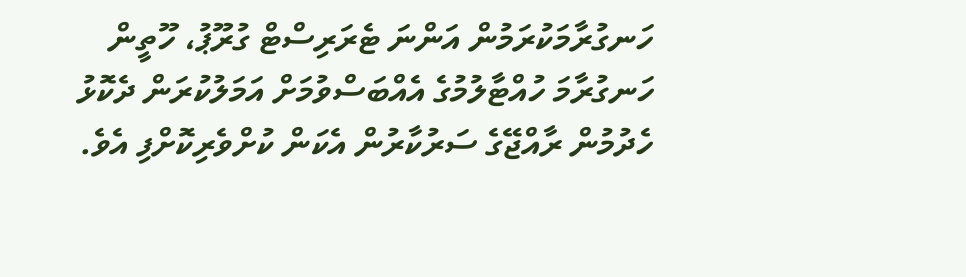ހަނގުރާމަކުރަމުން އަންނަ ޓެރަރިސްޓް ގުރޫޕު، ހޫތީން ހަނގުރާމަ ހުއްޓާލުމުގެ އެއްބަސްވުމަށް އަމަލުކުރަން ދެކޮޅު ހެދުމުން ރާއްޖޭގެ ސަރުކާރުން އެކަން ކުށްވެރިކޮށްފި އެވެ.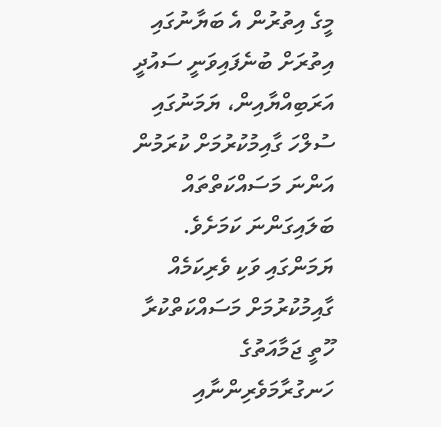މީގެ އިތުރުން އެ ބަޔާނުގައި އިތުރަށް ބުނެފައިވަނީ ސައުދީ އަރަބިއްޔާއިން، ޔަމަނުގައި ސުލްހަ ގާއިމުކުރުމަށް ކުރަމުން އަންނަ މަސައްކަތްތައް ބަލައިގަންނަ ކަމަށެވެ.
ޔަމަންގައި ވަކި ވެރިކަމެއް ގާއިމުކުރުމަށް މަސައްކަތްކުރާ ހޫތީ ޖަމާއަތުގެ ހަނގުރާމަވެރިންނާއި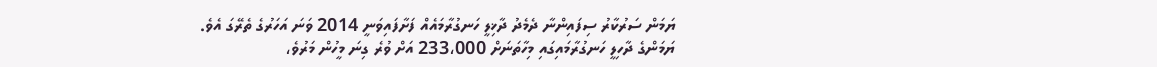ޔަމަން ސަރުކާރު ސިފައިންނާ ދެމެދު ދާޚިލީ ހަނގުރާމައެއް ފަށާފައިވަނީ 2014 ވަނަ އަހަރުގެ ތެރޭގަ އެވެ.
ޔަމަންގެ ދާހިލީ ހަނގުރާމައިގައި މިހާތަނަށް 233،000 އަށް ވުރެ ގިނަ މީހުން މަރުވެ،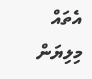އެތައް މިލިޔަން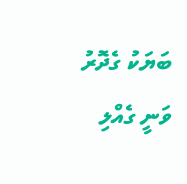ބަޔަކު ގެދޮރު ވަނީ ގެއްލި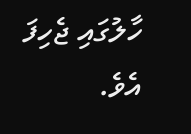ހާލުގައި ޖެހިފަ އެވެ.